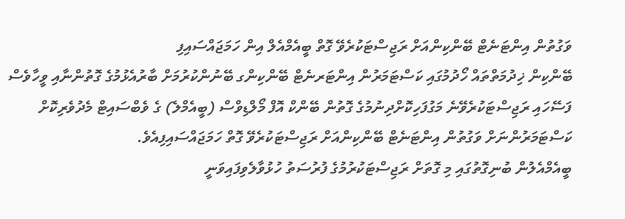ވަގުތުން އިންޓަނެޓް ބޭންކިންއަށް ރަޖިސްޓަކުރެވޭ ގޮތް ބީއެމްއެލް އިން ހަމަޖައްސައިފި
ބޭންކިން ޚިދުމަތްތައް ހޯދުމުގައި ކަސްޓަމަރުން އިންޓަރނެޓް ބޭންކިންގ ބޭނުންކުރުމަށް ބާރުއެޅުމުގެ ގޮތުންނާއި ވީހާވެސް ފަސޭހައި ރަޖިސްޓަކުރެވޭނެ މަގުފަހިކޮށްދިނުމުގެ ގޮތުން ބޭންކް އޮފް މޯލްޑިވްސް (ބީއެމްލެ) ގެ ވެބްސައިޓް މެދުވެރިކޮށް ކަސްޓަމަރުންނަށް ވަގުތުން އިންޓަނެޓް ބޭންކިންއަށް ރަޖިސްޓަކުރެވޭ ގޮތް ހަމަޖައްސައިފިއެވެ.
ބީއެމްއެލުން ބުނިގޮތުގައި މި ގޮތަށް ރަޖިސްޓަކުރުމުގެ ފުރުސަތު ހުޅުވާލެވިފައިވަނީ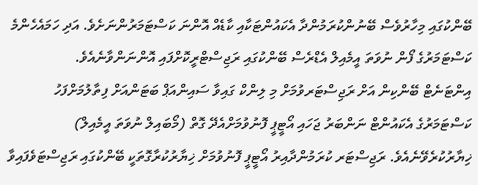ބޭންކުގައި މިހާރުވެސް ބޭނުންކުރަމުންދާ އެކައުންޓަކާއި ކާޑެއް އޮންނަ ކަސްޓަމަރުންނަށެވެ. އަދި ހަމައެހެންމެ ކަސްޓަމަރުގެ ފޯން ނުވަތަ އީމެއިލް އެޑްރެސް ބޭންކުގައި ރަޖިސްޓްރީކޮށްފައި އޮންނަންވާނެއެވެ.
އިންޓަނެޓް ބޭންކިން އަށް ރަޖިސްޓަރވުމަށް މި ލިންކް ގައިވާ ސައިންއަޕް ބަޓަންއަށް ފިތާލުމަށްފަހު ކަސްޓަމަރުގެ އެކައުންޓް ނަންބަރު ޖަހައި އޯޓީޕީ ފޮނުވުމަށްއެދޭ ގޮތް (މޯބައިލް ނުވަތަ އީމެއިލް) ޚިޔާރުކުރެވޭނެއެވެ. ރަޖިސްޓަރ ކުރަމުންދާއިރު އޯޓީޕީ ފޮނުވުމަށް ޚިޔާރުކުރާގޮތަކީ ބޭންކުގައި ރަޖިސްޓަވެފައިވާ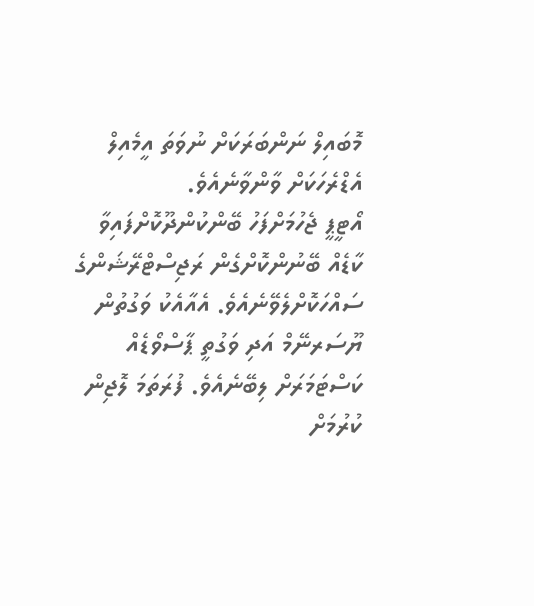މޮބައިލް ނަންބަރަކަށް ނުވަތަ އީމެއިލް އެޑްރެހަކަށް ވާންވާނެއެވެ.
އޯޓީޕީ ޖެހުމަށްފަހު ބޭންކުންދޫކޮށްފައިވާ ކާޑެއް ބޭނުންކޮށްގެން ރަޖިސްޓްރޭޝަންގެ ސައްހަކޮށްލެވޭނެއެވެ. އެއާއެކު ވަގުތުން ޔޫސަރނޭމް އަދި ވަގުތީ ޕާސްވޯޑެއް ކަސްޓަމަރަށް ލިބޭނެއެވެ. ފުރަތަމަ ލޮޖިން ކުރުމަށް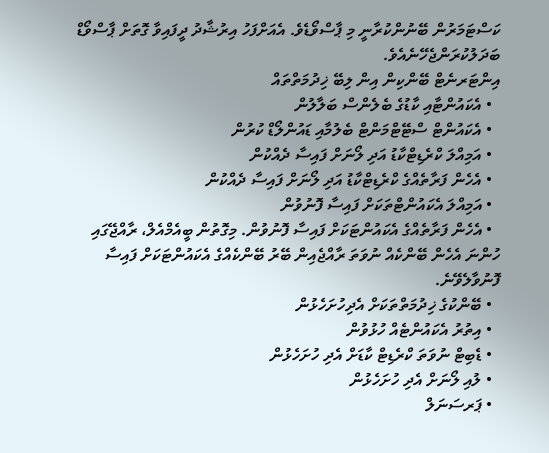ކަސްޓަމަރުން ބޭނުންކުރާނީ މި ޕާސްވޯޑެވެ. އެއަށްފަހު އިރުޝާދު ދީފައިވާ ގޮތަށް ޕާސްވޯޑް ބަދަލުކުރަންޖެހޭނެއެވެ.
އިންޓަރނެޓް ބޭންކިން އިން ލިބޭ ޚިދުމަތްތައް
  • އެކައުންޓާއި ކާޑުގެ ބެލެންސް ބަލާލުން
  • އެކައުންޓް ސްޓޭޓްމަންޓް ބެލުމާއި ޑައުންލޯޑް ކުރުން
  • އަމިއްލަ ކްރެޑިޓްކާޑު އަދި ލޯނަށް ފައިސާ ދެއްކުން
  • އެހެން ފަރާތެއްގެ ކްރެޑިޓްކާޑު އަދި ލޯނަށް ފައިސާ ދެއްކުން
  • އަމިއްލަ އެކައުންޓްތަކަށް ފައިސާ ފޮނުވުން
  • އެހެން ފަރާތެއްގެ އެކައުންޓަކަށް ފައިސާ ފޮނުވުން. މިގޮތުން ބީއެމްއެލް، ރާއްޖޭގައި ހުންނަ އެހެން ބޭންކެއް ނުވަތަ ރާއްޖެއިން ބޭރު ބޭންކެއްގެ އެކައުންޓަކަށް ފައިސާ ފޮނުވާލެވޭނެ.
  • ބޭންކުގެ ޚިދުމަތްތަކަށް އެދިހުށަހެޅުން
  • އިތުރު އެކައުންޓެއް ހުޅުވުން
  • ޑެބިޓް ނުވަތަ ކްރެޑިޓް ކާޑަށް އެދި ހުށަހެޅުން
  • ލުއި ލޯނަށް އެދި ހުށަހެޅުން
  • ޕަރސަނަލް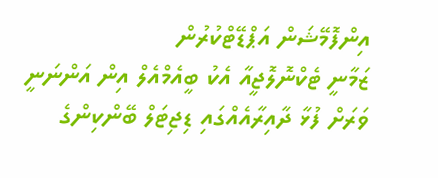އިންފޮމޭޝަން އަޕްޑޭޓްކުރުން
ޒަމާނީ ޓެކްނޮލޮޖީއާ އެކު ބީއެމްއެލް އިން އަންނަނީ ވަރަށް ފުޅާ ދާއިރާއެއްގައި ޑިޖިޓަލް ބޭންކިންގެ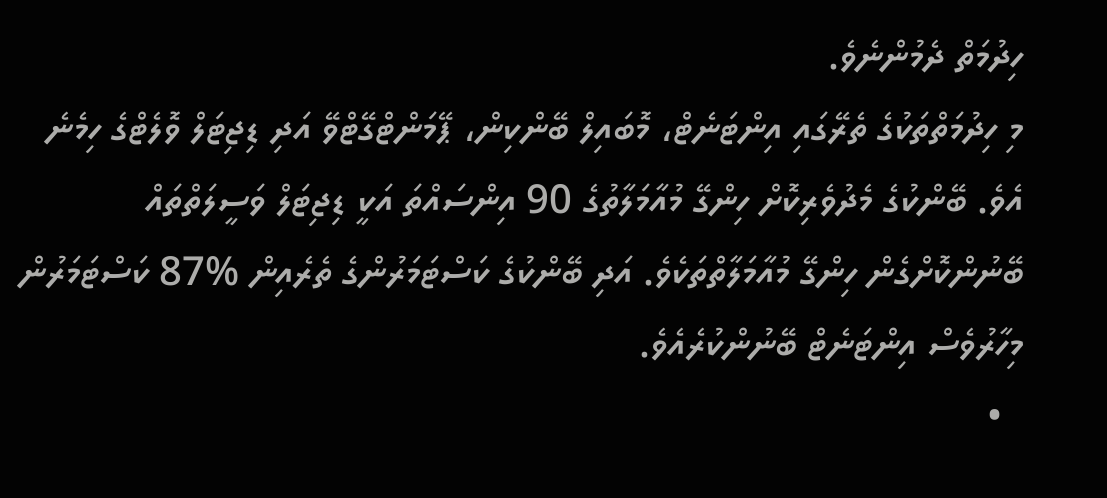ހިދުމަތް ދެމުންނެވެ.
މި ހިދުމަތްތަކުގެ ތެރޭގައި އިންޓަނެޓް، މޮބައިލް ބޭންކިން، ޕޭމަންޓްގޭޓްވޭ އަދި ޑިޖިޓަލް ވޮލެޓްގެ ހިމެނެ އެވެ. ބޭންކުގެ މެދުވެރިކޮށް ހިންގޭ މުއާމަލާތުގެ 90 އިންސައްތަ އަކީ ޑިޖިޓަލް ވަސީލަތްތައް ބޭނުންކޮށްގެން ހިންގޭ މުއާމަލާތްތަކެވެ. އަދި ބޭންކުގެ ކަސްޓަމަރުންގެ ތެރެއިން %87 ކަސްޓަމަރުން މިހާރުވެސް އިންޓަނެޓް ބޭނުންކުރެއެވެ.
  •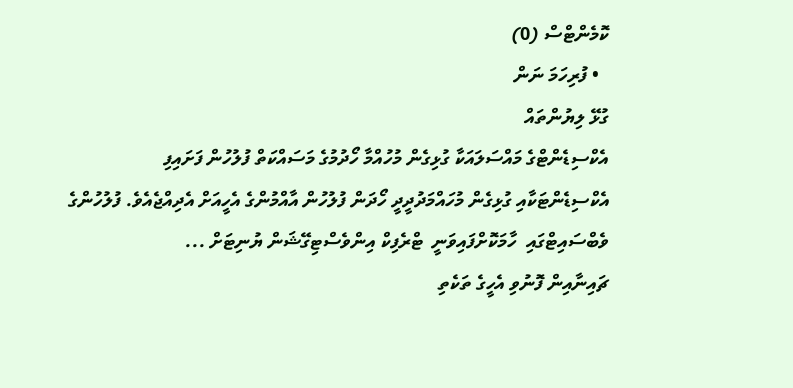ކޮމެންޓްސް (0)
  • ފުރިހަމަ ނަން
ގުޅޭ ލިޔުންތައް
އެކްސިޑެންޓްގެ މައްސަލައަކާ ގުޅިގެން މުހުއްމާ ހޯދުމުގެ މަސައްކަތް ފުލުހުން ފަށައިފި
އެކްސިޑެންޓަކާއި ގުޅިގެން މުހައްމަދުދީދީ ހޯދަން ފުލުހުން އާއްމުންގެ އެހީއަށް އެދިއްޖެއެވެ. ފުލުހުންގެ ވެބްސައިޓްގައި  ހާމަކޮށްފައިވަނީ  ޓްރެފިކް އިންވެސްޓިގޭޝަން ޔުނިޓަށް ...
ޗައިނާއިން ފޮނުވި އެހީގެ ތަކެތި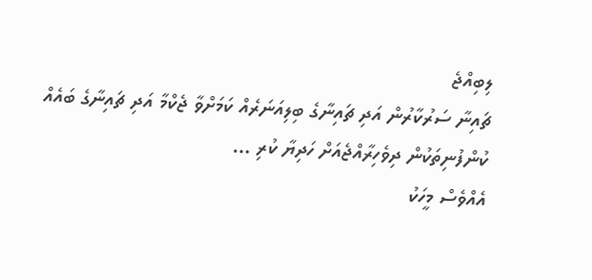ލިބިއްޖެ
ޗައިނާ ސަރުކާރުން އަދި ޗައިނާގެ ބިލިއަނަރެއް ކަމަށްވާ ޖެކްމާ އަދި ޗައިނާގެ ބައެއް ކުންފުނިތަކުން ދިވެހިރާއްޖެއަށް ހަދިޔާ ކުރި ...
އެއްވެސް މީހަކު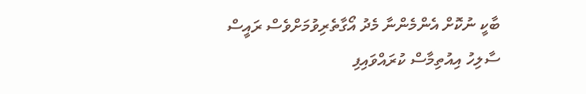ބާކީ ނުކޮށް އެންމެންނާ މެދު އޯގާތެރިވުމަށްވެސް ރައީސް  ސާލިހު އިއުތިމާސް ކުރައްވައިފި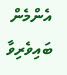އެންމެން ބައިވެރިވާ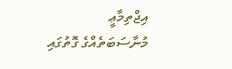އިޖްތިމާޢީ މުނާސަބަތެއްގެ ގޮތުގައި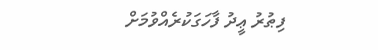ފިޠުރު ޢީދު ފާހަގަކުރެއްވުމަށް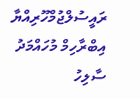ރައީސުލްޖުމްހޫރިއްޔާ އިބްރާހިމް މުހައްމަދު ސާލިހު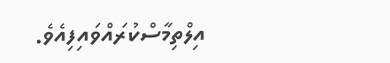އިލްތިމާސްކުރައްވައިފިއެވެ.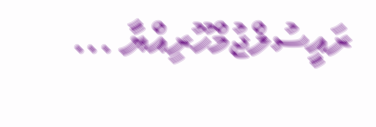ރައީސުލްޖުމްހޫރިއްޔާ ...